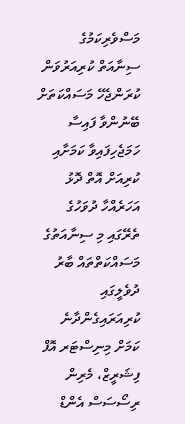މަސްވެރިކަމުގެ ސިނާއަތް ކުރިއަރުވަން ކުރަންޖެހޭ މަސައްކަތަށް ބޭނުންވާ ފައިސާ ހަމަޖެހިފައިވާ ކަމަށާއި ކުރިއަށް އޮތް ދޮޅު އަހަރެއްހާ ދުވަހުގެ ތެރޭގައި މި ސިނާއަތުގެ މަސައްކަތްތައް ބާރު ދުވެލީގައި ކުރިއަރައިގެންދާނެ ކަމަށް މިނިސްޓަރ އޮފް ފިޝަރީޒް، މެރިން ރިސޯސަސް އެންޑް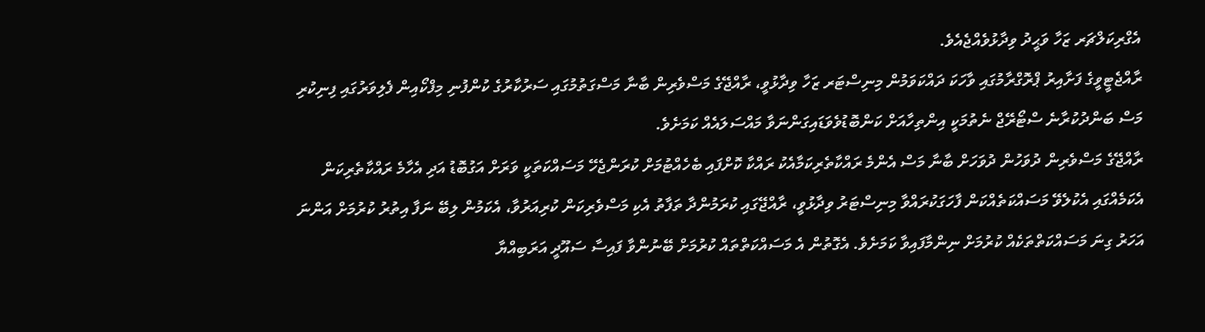އެގްރިކަލްޗަރ ޒަހާ ވަޙީދު ވިދާޅުވެއްޖެއެވެ.
ރާއްޖެޓީވީގެ ފަށާއިރު ޕްރޮގްރާމުގައި ވާހަކަ ދައްކަވަމުން މިނިސްޓަރ ޒަހާ ވިދާޅުވީ، ރާއްޖޭގެ މަސްވެރިން ބާނާ މަސްގަތުމުގައި ސަރުކާރުގެ ކުންފުނި މިފްކޯއިން ފެލިވަރުގައި ފިނިކުރި މަސް ބަންދުކުރާނެ ސްޓޯރޭޖް ނެތުމަކީ އިންތިހާއަށް ކަންބޮޑުވެވަޑައިގަންނަވާ މައްސަލައެއް ކަމަށެވެ.
ރާއްޖޭގެ މަސްވެރިން ދުވަހުން ދުވަހަށް ބާނާ މަސް އެންމެ ރައްކާތެރިކަމާއެކު ރައްކާ ކޮށްފައި ބެހެއްޓުމަށް ކުރަންޖެހޭ މަސައްކަތަކީ ވަރަށް އަގުބޮޑު އަދި އެހާމެ ރައްކާތެރިކަން އެކަމެއްގައި އެކުލެވޭ މަސައްކަތެއްކަން ފާހަގަކުރައްވާ މިނިސްޓަރު ވިދާޅުވީ، ރާއްޖޭގައި ކުރަމުންދާ ތަފާތު އެކި މަސްވެރިކަން ކުރިއަރުވާ، އެކަމުން ލިބޭ ނަފާ އިތުރު ކުރުމަށް އަންނަ އަހަރު ގިނަ މަސައްކަތްތަކެއް ކުރުމަށް ނިންމާފައިވާ ކަމަށެވެ. އެގޮތުން އެ މަސައްކަތްތައް ކުރުމަށް ބޭނުންވާ ފައިސާ ސައޫދީ އަރަބިއްޔާ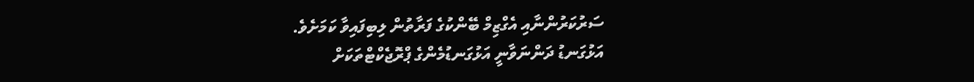ސަރުކަރުންނާއި އެގްޒިމް ބޭންކުގެ ފަރާތުން ލިބިފައިވާ ކަމަށެވެ.
އަޅުގަނޑު ދަންނަވާނީ އަޅުގަނޑުމެންގެ ޕްރޮޖެކްޓްތަކަށް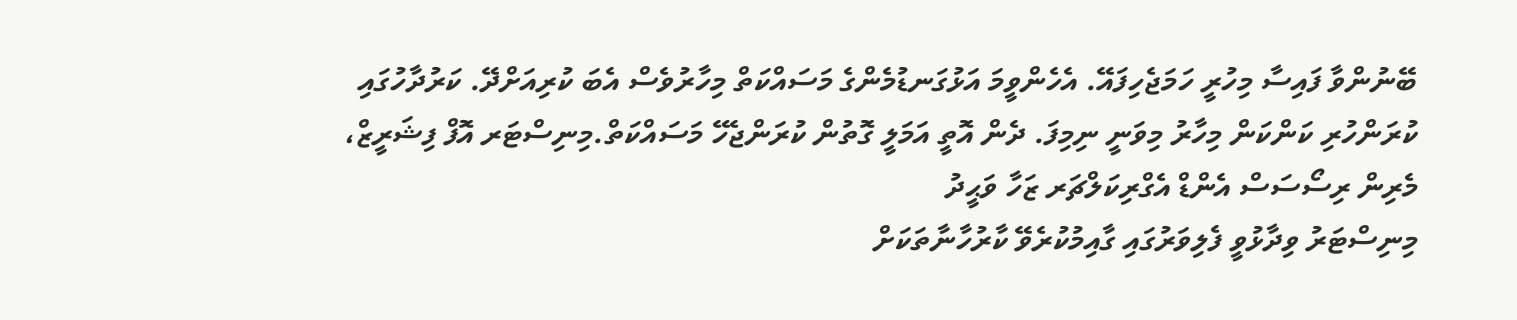ބޭނުންވާ ފައިސާ މިހުރީ ހަމަޖެހިފައޭ. އެހެންވީމަ އަޅުގަނޑުމެންގެ މަސައްކަތް މިހާރުވެސް އެބަ ކުރިއަށްދޭ. ކަރުދާހުގައި ކުރަންހުރި ކަންކަން މިހާރު މިވަނީ ނިމިފަ. ދެން އޮތީ އަމަލީ ގޮތުން ކުރަންޖެހޭ މަސައްކަތް.މިނިސްޓަރ އޮފް ފިޝަރީޒް، މެރިން ރިސޯސަސް އެންޑް އެގްރިކަލްޗަރ ޒަހާ ވަޙީދު
މިނިސްޓަރު ވިދާޅުވީ ފެލިވަރުގައި ގާއިމުކުރެވޭ ކާރުހާނާތަކަށް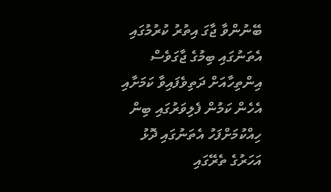ބޭނުންވާ ޖާގަ އިތުރު ކުރުމުގައި އެތަނުގައި ބިމުގެ ޖާގަވެސް އިންތިހާއަށް ދަތިވެފައިވާ ކަމަށާއި އެހެން ކަމުން ފެލިވަރުގައި ބިން ހިއްކުމަށްފަހު އެތަނުގައި ދޮޅު އަހަރުގެ ތެރޭގައި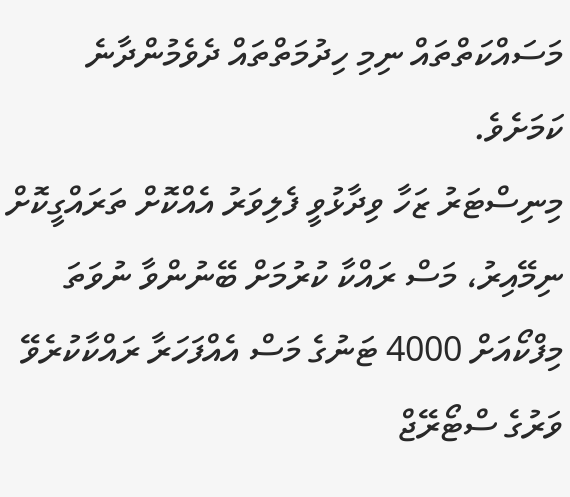މަސައްކަތްތައް ނިމި ހިދުމަތްތައް ދެވެމުންދާނެ ކަމަށެވެ.
މިނިސްޓަރު ޒަހާ ވިދާޅުވީ ފެލިވަރު އެއްކޮށް ތަރައްގީކޮށް ނިމޭއިރު، މަސް ރައްކާ ކުރުމަށް ބޭނުންވާ ނުވަތަ މިފްކޯއަށް 4000 ޓަނުގެ މަސް އެއްފަހަރާ ރައްކާކުރެވޭ ވަރުގެ ސްޓޯރޭޖް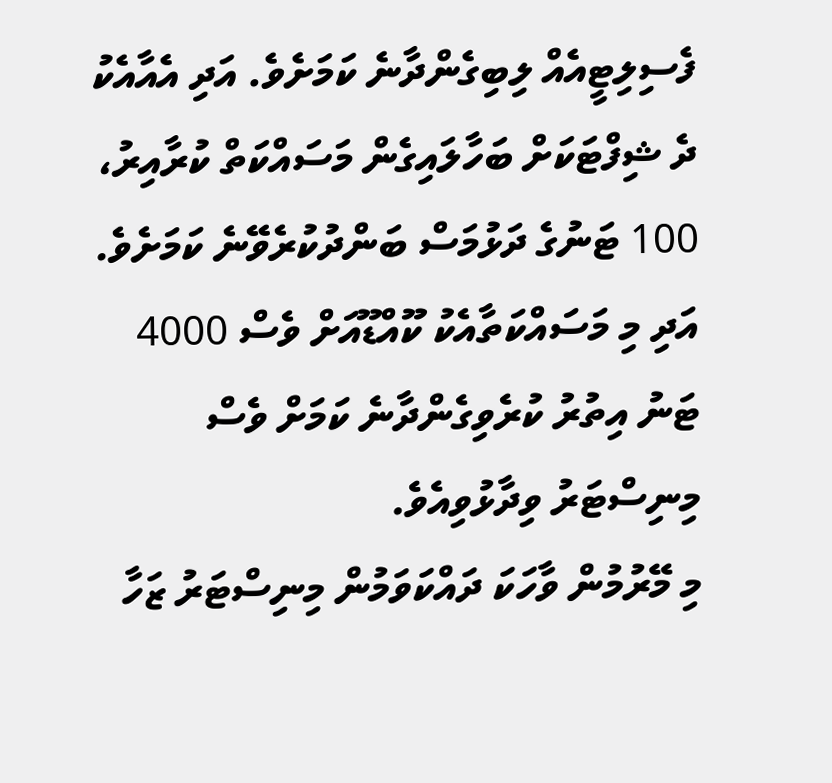ފެސިލިޓީއެއް ލިބިގެންދާނެ ކަމަށެވެ. އަދި އެއާއެކު ދެ ޝިފްޓަކަށް ބަހާލައިގެން މަސައްކަތް ކުރާއިރު، 100 ޓަނުގެ ދަޅުމަސް ބަންދުކުރެވޭނެ ކަމަށެވެ. އަދި މި މަސައްކަތާއެކު ކޫއްޑޫއަށް ވެސް 4000 ޓަނު އިތުރު ކުރެވިގެންދާނެ ކަމަށް ވެސް މިނިސްޓަރު ވިދާޅުވިއެވެ.
މި މޭރުމުން ވާހަކަ ދައްކަވަމުން މިނިސްޓަރު ޒަހާ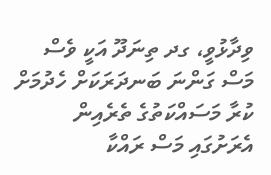ވިދާޅުވީ، ގދ ތިނަދޫ އަކީ ވެސް މަސް ގަންނަ ބަނދަރަކަށް ހެދުމަށް ކުރާ މަސައްކަތުގެ ތެރެއިން އެރަށުގައި މަސް ރައްކާ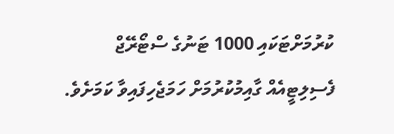ކުރުމަށްޓަކައި 1000 ޓަނުގެ ސްޓޯރޭޖް ފެސިލިޓީއެއް ގާއިމުކުރުމަށް ހަމަޖެހިފައިވާ ކަމަށެވެ.